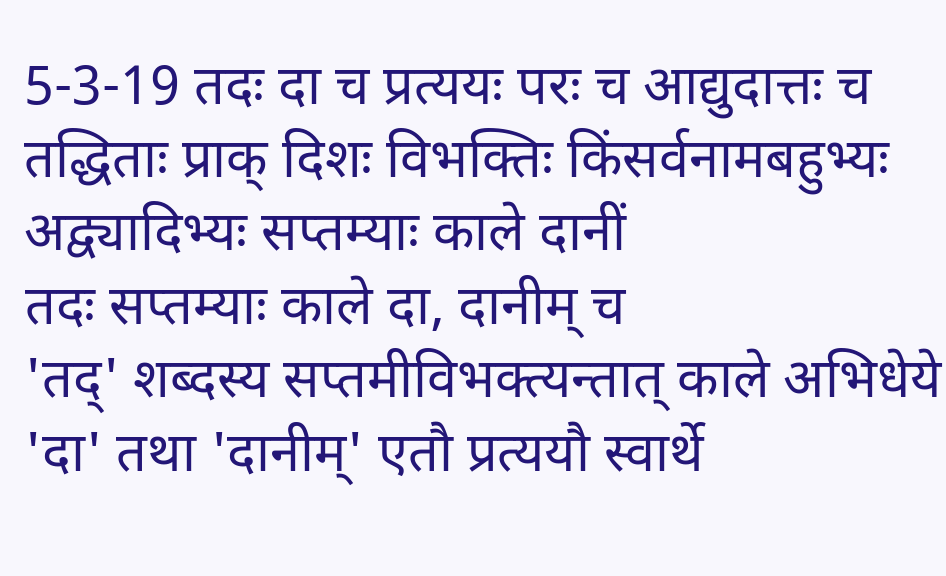5-3-19 तदः दा च प्रत्ययः परः च आद्युदात्तः च तद्धिताः प्राक् दिशः विभक्तिः किंसर्वनामबहुभ्यः अद्व्यादिभ्यः सप्तम्याः काले दानीं
तदः सप्तम्याः काले दा, दानीम् च
'तद्' शब्दस्य सप्तमीविभक्त्यन्तात् काले अभिधेये 'दा' तथा 'दानीम्' एतौ प्रत्ययौ स्वार्थे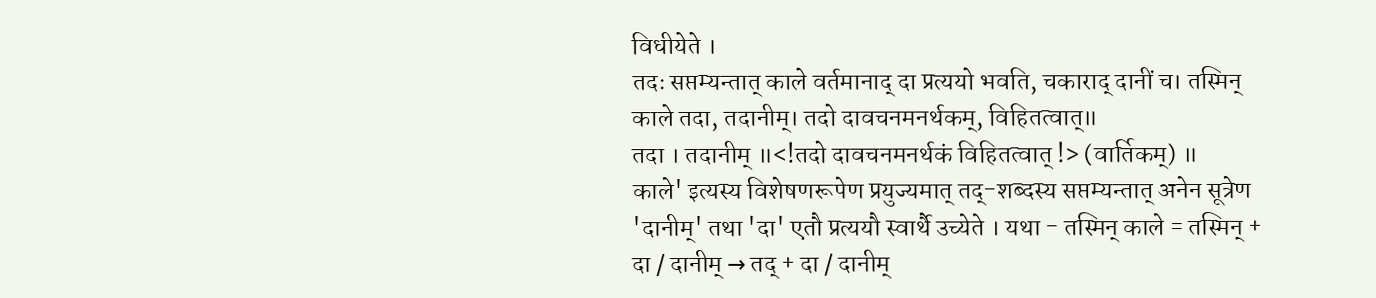विधीयेते ।
तदः सप्तम्यन्तात् काले वर्तमानाद् दा प्रत्ययो भवति, चकाराद् दानीं च। तस्मिन् काले तदा, तदानीम्। तदो दावचनमनर्थकम्, विहितत्वात्॥
तदा । तदानीम् ॥<!तदो दावचनमनर्थकं विहितत्वात् !> (वार्तिकम्) ॥
काले' इत्यस्य विशेषणरूपेण प्रयुज्यमात् तद्-शब्दस्य सप्तम्यन्तात् अनेन सूत्रेण 'दानीम्' तथा 'दा' एतौ प्रत्ययौ स्वार्थै उच्येते । यथा - तस्मिन् काले = तस्मिन् + दा / दानीम् → तद् + दा / दानीम्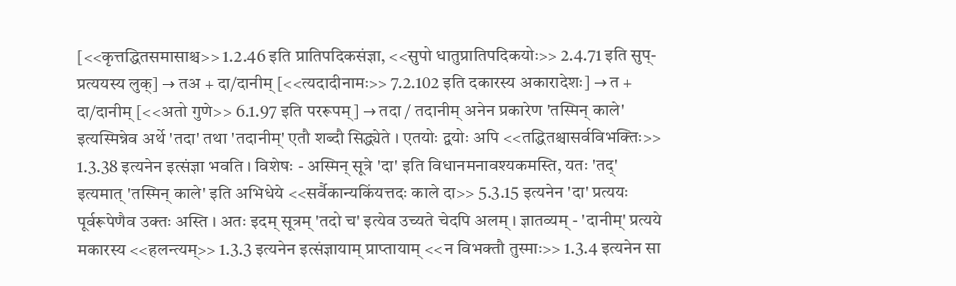[<<कृत्तद्धितसमासाश्च>> 1.2.46 इति प्रातिपदिकसंज्ञा, <<सुपो धातुप्रातिपदिकयोः>> 2.4.71 इति सुप्-प्रत्ययस्य लुक्] → तअ + दा/दानीम् [<<त्यदादीनामः>> 7.2.102 इति दकारस्य अकारादेशः] → त + दा/दानीम् [<<अतो गुणे>> 6.1.97 इति पररूपम्] → तदा / तदानीम् अनेन प्रकारेण 'तस्मिन् काले' इत्यस्मिन्नेव अर्थे 'तदा' तथा 'तदानीम्' एतौ शब्दौ सिद्ध्येते । एतयोः द्वयोः अपि <<तद्धितश्चासर्वविभक्तिः>> 1.3.38 इत्यनेन इत्संज्ञा भवति । विशेषः - अस्मिन् सूत्रे 'दा' इति विधानमनावश्यकमस्ति, यतः 'तद्' इत्यमात् 'तस्मिन् काले' इति अभिधेये <<सर्वैकान्यकिंयत्तदः काले दा>> 5.3.15 इत्यनेन 'दा' प्रत्ययः पूर्वरूपेणैव उक्तः अस्ति । अतः इदम् सूत्रम् 'तदो च' इत्येव उच्यते चेदपि अलम् । ज्ञातव्यम् - 'दानीम्' प्रत्यये मकारस्य <<हलन्त्यम्>> 1.3.3 इत्यनेन इत्संज्ञायाम् प्राप्तायाम् <<न विभक्तौ तुस्माः>> 1.3.4 इत्यनेन सा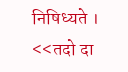निषिध्यते ।
<<तदो दा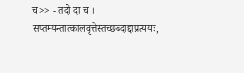च>> - तदो दा च । सप्तम्यन्तात्कालवृत्तेस्तच्छब्दाद्दाप्रत्ययः,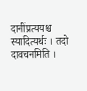दानींप्रत्ययश्च स्यादित्यर्थः । तदो दावचनमिति ।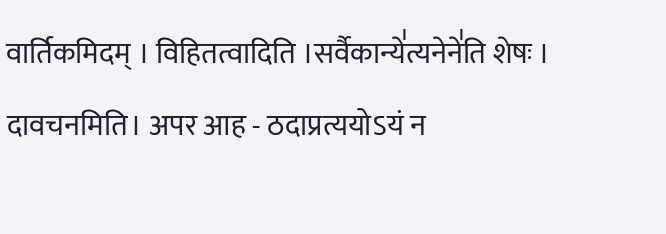वार्तिकमिदम् । विहितत्वादिति ।सर्वैकान्ये॑त्यनेने॑ति शेषः ।
दावचनमिति। अपर आह - ठदाप्रत्ययोऽयं न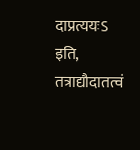दाप्रत्ययःऽ इति, तत्राद्यौदातत्वं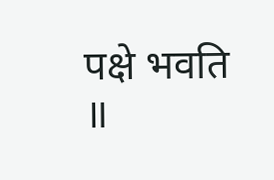पक्षे भवति ॥